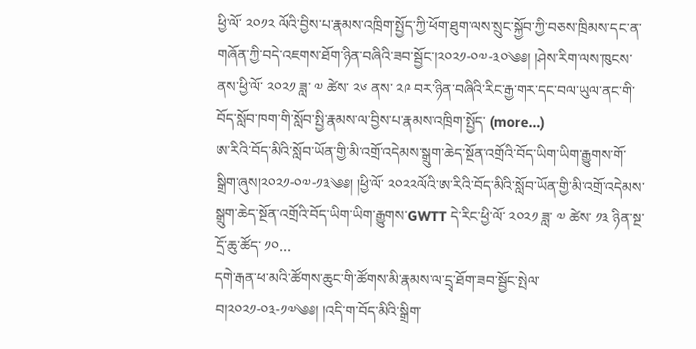ཕྱི་ལོ་ ༢༠༡༢ ལོའི་བྱིས་པ་རྣམས་འཁྲིག་སྤྱོད་ཀྱི་ཕོག་ཐུག་ལས་སྲུང་སྐྱོབ་ཀྱི་བཅས་ཁྲིམས་དང་ན་གཞོན་ཀྱི་བདེ་འཇགས་ཐོག་ཉིན་བཞིའི་ཟབ་སྦྱོང་།༢༠༢༡-༠༧-༣༠༄༅། །ཤེས་རིག་ལས་ཁུངས་ནས་ཕྱི་ལོ་ ༢༠༢༡ ཟླ་ ༧ ཚེས་ ༢༦ ནས་ ༢༩ བར་ཉིན་བཞིའི་རིང་རྒྱ་གར་དང་བལ་ཡུལ་ནང་གི་བོད་སློབ་ཁག་གི་སློབ་སྤྱི་རྣམས་ལ་བྱིས་པ་རྣམས་འཁྲིག་སྤྱོད་ (more…)
ཨ་རིའི་བོད་མིའི་སློབ་ཡོན་གྱི་མི་འགྲོ་འདེམས་སྒྲུག་ཆེད་སྔོན་འགྲོའི་བོད་ཡིག་ཡིག་རྒྱུགས་གོ་སྒྲིག་ཞུས།༢༠༢༡-༠༧-༡༣༄༅། །ཕྱི་ལོ་ ༢༠༢༢ལོའི་ཨ་རིའི་བོད་མིའི་སློབ་ཡོན་གྱི་མི་འགྲོ་འདེམས་སྒྲུག་ཆེད་སྔོན་འགྲོའི་བོད་ཡིག་ཡིག་རྒྱུགས་GWTT དེ་རིང་ཕྱི་ལོ་ ༢༠༢༡ ཟླ་ ༧ ཚེས་ ༡༣ ཉིན་སྔ་དྲོ་ཆུ་ཚོད་ ༡༠…
དགེ་རྒན་ཕ་མའི་ཚོགས་ཆུང་གི་ཚོགས་མི་རྣམས་ལ་དྲྭ་ཐོག་ཟབ་སྦྱོང་སྤེལ་བ།༢༠༢༡-༠༣-༡༧༄༅། །འདི་ག་བོད་མིའི་སྒྲིག་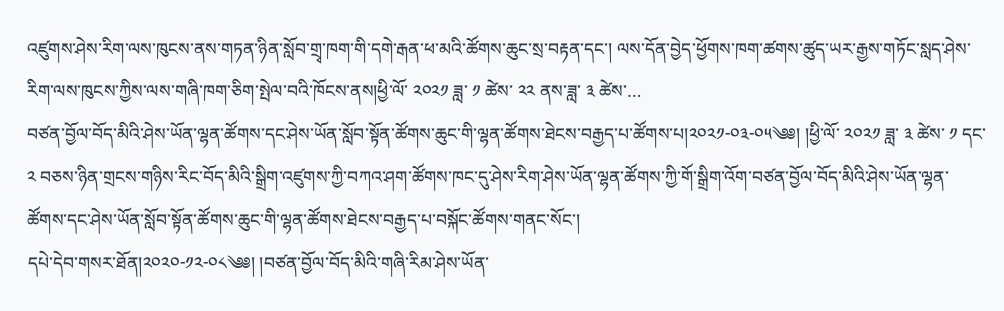འཛུགས་ཤེས་རིག་ལས་ཁུངས་ནས་གཏན་ཉིན་སློབ་གྲྭ་ཁག་གི་དགེ་རྒན་ཕ་མའི་ཚོགས་ཆུང་སྲ་བརྟན་དང་། ལས་དོན་བྱེད་ཕྱོགས་ཁག་ཚགས་ཚུད་ཡར་རྒྱས་གཏོང་སླད་ཤེས་རིག་ལས་ཁུངས་ཀྱིས་ལས་གཞི་ཁག་ཅིག་སྤེལ་བའི་ཁོངས་ནས།ཕྱི་ལོ་ ༢༠༢༡ ཟླ་ ༡ ཚེས་ ༢༢ ནས་ཟླ་ ༣ ཚེས་…
བཙན་བྱོལ་བོད་མིའི་ཤེས་ཡོན་ལྷན་ཚོགས་དང་ཤེས་ཡོན་སློབ་སྟོན་ཚོགས་ཆུང་གི་ལྷན་ཚོགས་ཐེངས་བརྒྱད་པ་ཚོགས་པ།༢༠༢༡-༠༣-༠༥༄༅། །ཕྱི་ལོ་ ༢༠༢༡ ཟླ་ ༣ ཚེས་ ༡ དང་ ༢ བཅས་ཉིན་གྲངས་གཉིས་རིང་བོད་མིའི་སྒྲིག་འཛུགས་ཀྱི་བཀའ་ཤག་ཚོགས་ཁང་དུ་ཤེས་རིག་ཤེས་ཡོན་ལྷན་ཚོགས་ཀྱི་གོ་སྒྲིག་འོག་བཙན་བྱོལ་བོད་མིའི་ཤེས་ཡོན་ལྷན་ཚོགས་དང་ཤེས་ཡོན་སློབ་སྟོན་ཚོགས་ཆུང་གི་ལྷན་ཚོགས་ཐེངས་བརྒྱད་པ་བསྐོང་ཚོགས་གནང་སོང་།
དཔེ་དེབ་གསར་ཐོན།༢༠༢༠-༡༢-༠༨༄༅། །བཙན་བྱོལ་བོད་མིའི་གཞི་རིམ་ཤེས་ཡོན་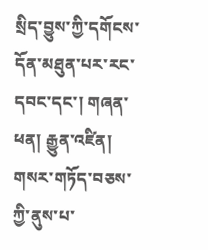སྲིད་བྱུས་ཀྱི་དགོངས་དོན་མཐུན་པར་རང་དབང་དང་། གཞན་ཕན། རྒྱུན་འཛིན། གསར་གཏོད་བཅས་ཀྱི་ནུས་པ་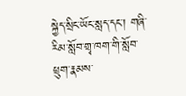སྐྱེད་སྲིང་ཡོང་སླད་དང་། གཞི་རིམ་སློབ་གྲྭ་ཁག་གི་སློབ་ཕྲུག་རྣམས་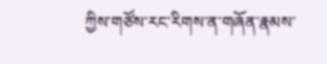ཀྱིས་གཙོས་རང་རིགས་ན་གཞོན་རྣམས་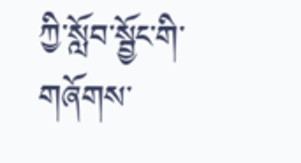ཀྱི་སློབ་སྦྱོང་གི་གཞོགས་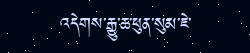འདེགས་རྒྱུ་ཆ་ཕུན་སུམ་ཇེ་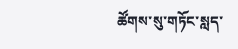ཚོགས་སུ་གཏོང་སླད་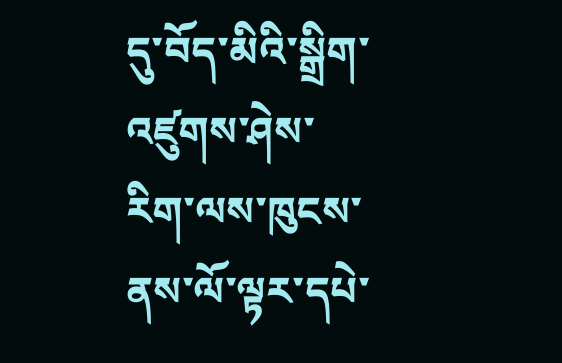དུ་བོད་མིའི་སྒྲིག་འཛུགས་ཤེས་རིག་ལས་ཁུངས་ནས་ལོ་ལྟར་དཔེ་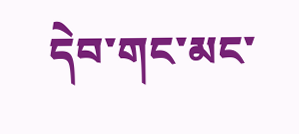དེབ་གང་མང་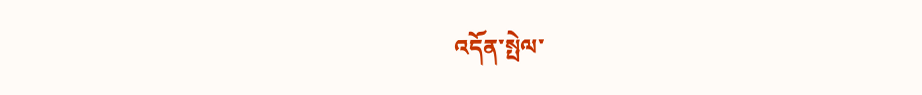འདོན་སྤེལ་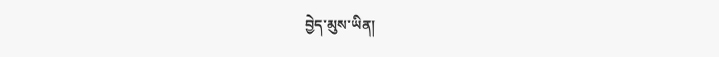བྱེད་མུས་ཡིན།